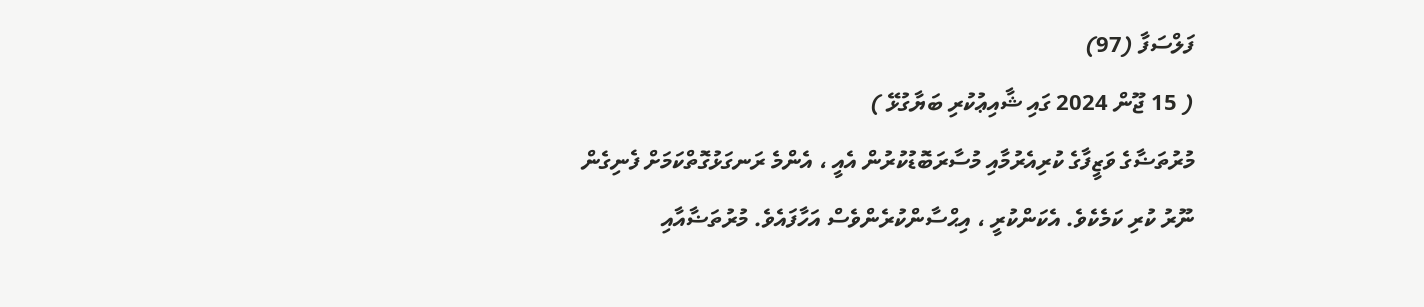ފަލްސަފާ (97)
( 15 ޖޫން 2024 ގައި ޝާއިޢުކުރި ބަޔާގުޅޭ )
މުރުތަޟާގެ ވަޒީފާގެ ކުރިއެރުމާއި މުސާރަބޮޑުކުރުން އެއީ ، އެންމެ ރަނގަޅުގޮތްކަމަށް ފެނިގެން ނޫރު ކުރި ކަމެކެވެ. އެކަންކުރީ ، އިޙްސާންކުރެންވެސް އަހާފައެވެ. މުރުތަޟާއާއި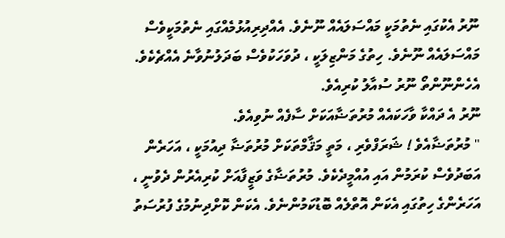ނޫރު އެކުގައި ނެތުމަކީ މައްސަލައެއް ނޫނެވެ. އެއްދިރިއުޅުމެއްގައި ނެތުމަކީވެސް މައްސަލައެއް ނޫނެވެ. ހިތުގެ މަންޒިލަކީ ، ދުވަހަކުވެސް ބަދަލުނުވާނެ އެއްޗެކެވެ. އެހެންނޫންތޯ ނޫރު ސުއާލު ކުރިއެވެ.
ނޫރު އެ ދައްކާ ވާހަކައެއް މުރުތަޟާއަކަށް ސާފެއް ނުވިއެވެ.
" މުރުތަޟާއެވެ ! ޝަރަފްވެރި ، މަތީ މަޤާމްތަކަށް މުރުތަޟާ ދިއުމަކީ ، އަހަރެން އަބަދުވެސް ކުރަމުން އައި އުއްމީދެކެވެ. މުރުތަޟާގެ ވަޒީފާއަށް ކުރިއެރުން ދެވުނީ ، އަހަރެންގެ ހިތުގައި އެކަން އޮތްލެއް ބޮޑުކަމުންނެވެ. އެކަން ކޮށްދިނުމުގެ ފުރުސަތު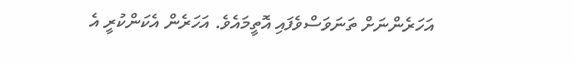އަހަރެންނަށް ތަނަވަސްވެފައި އޮތީމައެވެ. އަހަރެން އެކަންކުރީ އެ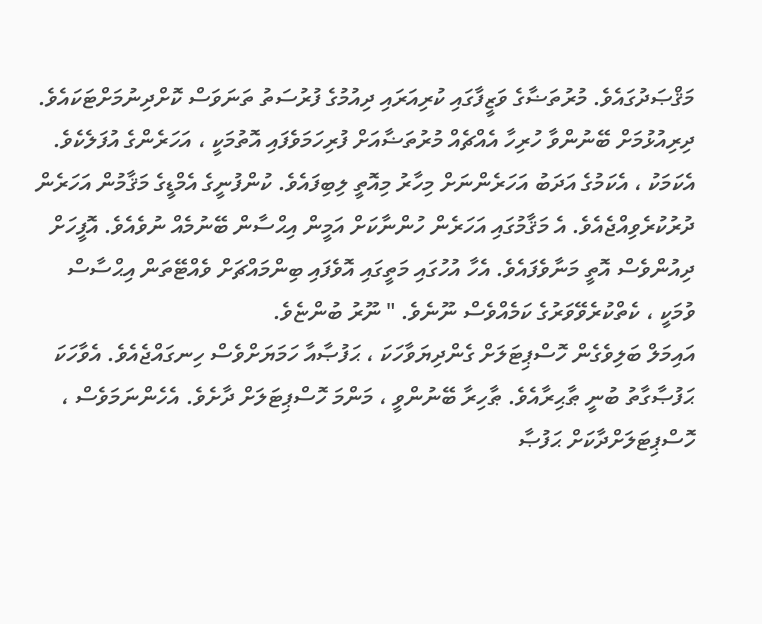މަޤްޞަދުގައެވެ. މުރުތަޟާގެ ވަޒީފާގައި ކުރިއަރައި ދިއުމުގެ ފުރުސަތު ތަނަވަސް ކޮށްދިނުމަށްޓަކައެވެ. ދިރިއުޅުމަށް ބޭނުންވާ ހުރިހާ އެއްޗެއް މުރުތަޟާއަށް ފުރިހަމަވެފައި އޮތުމަކީ ، އަހަރެންގެ އުފަލެކެވެ. އެކަމަކު ، އެކަމުގެ އަދަބު އަހަރެންނަށް މިހާރު މިއޮތީ ލިބިފައެވެ. ކުންފުނީގެ އެމްޑީގެ މަޤާމުން އަހަރެން ދުރުކުރެވިއްޖެއެވެ. އެ މަޤާމުގައި އަހަރެން ހުންނާކަށް އަމީން އިޙްސާން ބޭނުމެއް ނުވެއެވެ. އޮފީހަށް ދިއުންވެސް އޮތީ މަނާވެފައެވެ. އެހާ އުހުގައި މަތީގައި އޮވެފައި ބިންމައްޗަށް ވެއްޓޭތަން އިޙްސާސް ވުމަކީ ، ކެތްކުރެވޭވަރުގެ ކަމެއްވެސް ނޫނެވެ. " ނޫރު ބުންޏެވެ.
އައިމަލް ބަލިވެގެން ހޮސްޕިޓަލަށް ގެންދިޔަވާހަކަ ، ޙަފުޞާއާ ހަމަޔަށްވެސް ހިނގައްޖެއެވެ. އެވާހަކަ ޙަފުޞާގާތު ބުނީ ޠާޙިރާއެވެ. ޠާހިރާ ބޭނުންވީ ، މަންމަ ހޮސްޕިޓަލަށް ދާށެވެ. އެހެންނަމަވެސް ، ހޮސްޕިޓަލަށްދާކަށް ޙަފުޞާ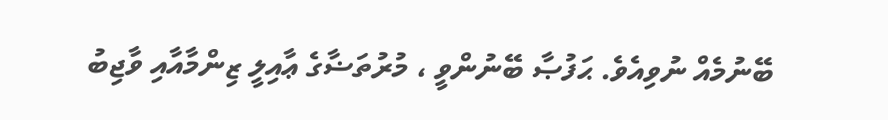ބޭނުމެއް ނުވިއެވެ. ޙަފުޞާ ބޭނުންވީ ، މުރުތަޟާގެ ޢާއިލީ ޒިންމާއާއި ވާޖިބު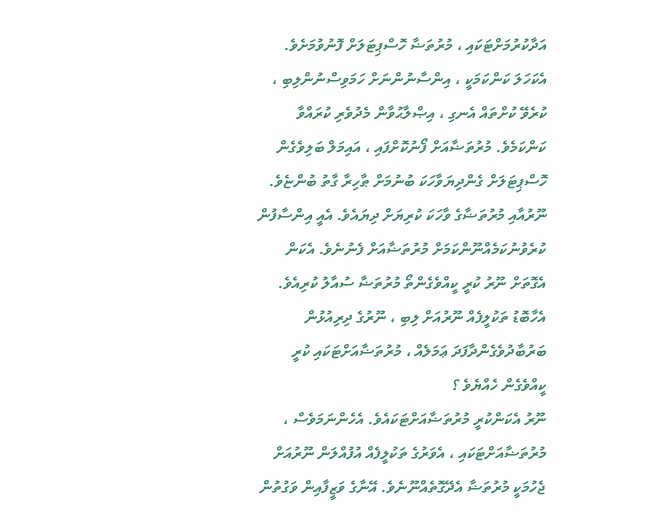އަދާކުރުމަށްޓަކައި ، މުރުތަޟާ ހޮސްޕިޓަލަށް ފޮނުވުމަށެވެ. އެކަހަލަ ކަންކަމަކީ ، އިންސާނުންނަށް ހަމަވިސްނުންލިބި ، ކުރެވޭ ކުށްތައް އެނގި ، އިޞްލާޙުވާން މެދުވެރި ކުރައްވާ ކަންކަމެވެ. މުރުތަޟާއަށް ފޯނުކޮށްފައި ، އައިމަލް ބަލިވެގެން ހޮސްޕިޓަލަށް ގެންދިޔަވާހަކަ ބުނުމަށް ޠާހިރާ ގާތު ބުންޏެވެ.
ނޫރުއާއި މުރުތަޟާގެ ވާހަކަ ކުރިޔަށް ދިޔައެވެ. އެއީ އިންސާފުން ކުރެވުނުކަމެއްނޫންކަމަށް މުރުތަޟާއަށް ފެނުނެވެ. އެކަން އެގޮތަށް ނޫރު ކުރީ ކީއްވެގެންތޯ މުރުތަޟާ ސުއާލު ކުރިއެވެ. އެހާބޮޑު ތަކުލީފެއް ނޫރުއަށް ލިބި ، ނޫރުގެ ދިރިއުޅުން ބަރުބާދުވެގެންދާފަދަ ޢަމަލެއް ، މުރުތަޟާއަށްޓަކައި ކުރީ ކީއްވެގެން ހެއްޔެވެ ؟
ނޫރު އެކަންކުރީ މުރުތަޟާއަށްޓަކައެވެ. އެހެންނަމަވެސް ، މުރުތަޟާއަށްޓަކައި ، އެވަރުގެ ތަކުލީފެއް އުފުއްލަން ނޫރުއަށް ޖެހުމަކީ މުރުތަޟާ އެދޭގޮތެއްނޫނެވެ. އޭނާގެ ވަޒީފާއިން ވަގުތުން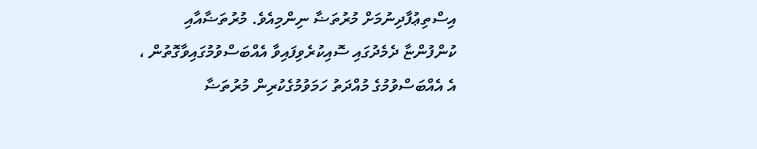އިސްތިޢުފާދިނުމަށް މުރުތަޟާ ނިންމިއެވެ. މުރުތަޟާއާއި ކުންފުންޏާ ދެމެދުގައި ސޮއިކުރެވިފައިވާ އެއްބަސްވުމުގައިވާގޮތުން ، އެ އެއްބަސްވުމުގެ މުއްދަތު ހަމަވުމުގެކުރިން މުރުތަޟާ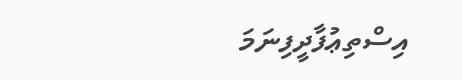އިސްތިޢުފާދީފިނަމަ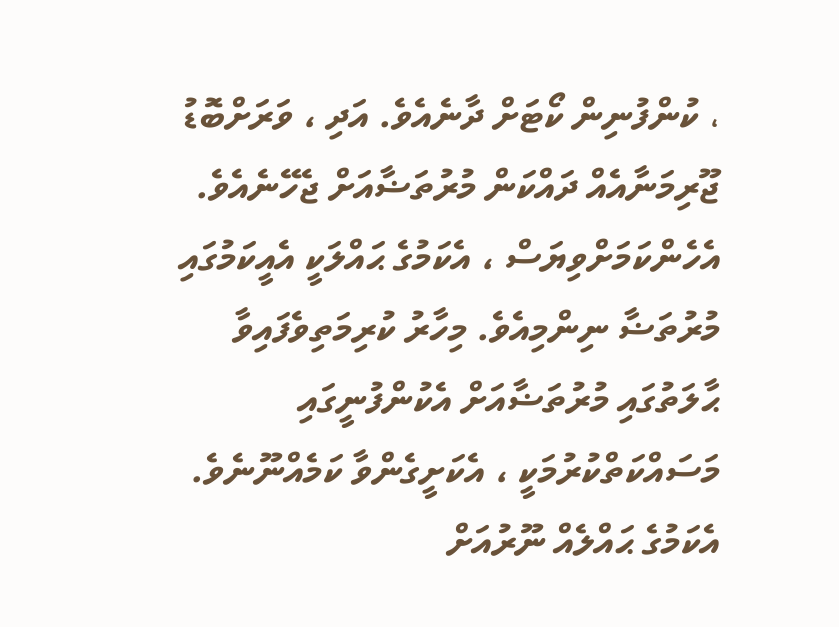، ކުންފުނިން ކޯޓަށް ދާނެއެވެ. އަދި ، ވަރަށްބޮޑު ޖޫރިމަނާއެއް ދައްކަން މުރުތަޟާއަށް ޖެހޭނެއެވެ. އެހެންކަމަށްވިޔަސް ، އެކަމުގެ ޙައްލަކީ އެއީކަމުގައި މުރުތަޟާ ނިންމިއެވެ. މިހާރު ކުރިމަތިވެފައިވާ ޙާލަތުގައި މުރުތަޟާއަށް އެކުންފުނީގައި މަސައްކަތްކުރުމަކީ ، އެކަށީގެންވާ ކަމެއްނޫނެވެ.
އެކަމުގެ ޙައްލެއް ނޫރުއަށް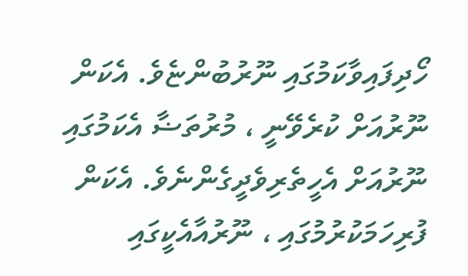ހޯދިފައިވާކަމުގައި ނޫރުބުންޏެވެ. އެކަން ނޫރުއަށް ކުރެވޭނީ ، މުރުތަޟާ އެކަމުގައި ނޫރުއަށް އެހީތެރިވެދީގެންނެވެ. އެކަން ފުރިހަމަކުރުމުގައި ، ނޫރުއާއެކީގައި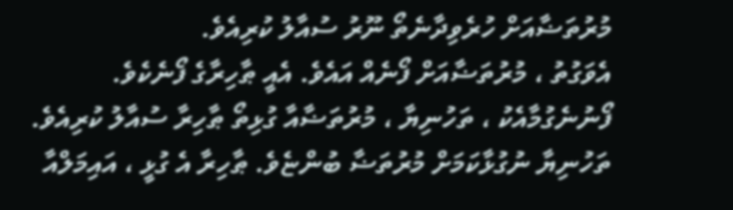މުރުތަޟާއަށް ހުރެވިދާނެތޯ ނޫރު ސުއާލު ކުރިއެވެ.
އެވަގުތު ، މުރުތަޟާއަށް ފޯނެއް އައެވެ. އެއީ ޠާހިރާގެ ފޯނެކެވެ. ފޯނުނެގުމާއެކު ، ތަހުނިޔާ ، މުރުތަޟާއާ ގުޅިތޯ ޠާހިރާ ސުއާލު ކުރިއެވެ. ތަހުނިޔާ ނުގުޅާކަމަށް މުރުތަޟާ ބުންޏެވެ. ޠާހިރާ އެ ގުޅީ ، އައިމަލްއާ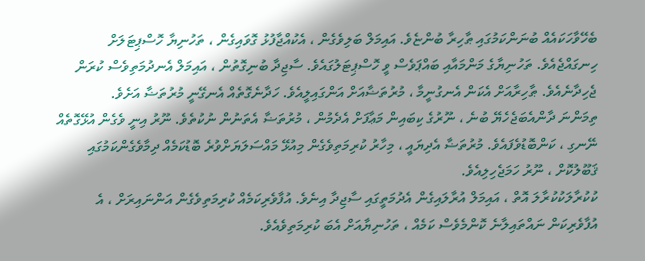ބެހޭވާހަކައެއް ބުނަންކަމުގައި ޠާހިރާ ބުންޏެވެ. އައިމަލް ބަލިވެގެން ، އެކުއްޖާފުޅު ގޮވައިގެން ، ތަހުނިޔާ ހޮސްޕިޓަލަށް ހިނގައްޖެއެވެ. ތަހުނިޔާގެ މަންމައާއި ބައްޕަވެސް ވީ ހޮސްޕިޓަލުގައެވެ. ސާޖިދާ ބުނިގޮތުން ، އައިމަލް އެނދުމަތިވެސް ކުރަން ޖެހިދާނެއެވެ. ޠާހިރާއަށް އެކަން އެނގުނީމާ ، މުރުތަޟާއަށް އަންގައިލީއެވެ. ހަދާނެގޮތެއް އެނގޭނީ މުރުތަޟާ އަށެވެ.
ތިމަންނަ ދާންއެބަޖެހެޔޭ ބުނެ ، ނޫރުގެ ކިބައިން މަޢާފަށް އެދެމުން ، މުރުތަޟާ އެތަނުން ނުކުތެވެ. ނޫރު އިނީ ވެގެން އުޅޭގޮތެއް ނޭނގި ، ކަންބޮޑުވެފައެވެ. މުރުތަޟާ އެދިޔައީ ، މިހާރު ކުރިމަތިވެގެން މިއުޅޭ މައްސަލަޔަށްވުރެ ބޮޑުކަމެއް ދިމާވެގެންކަމުގައި ޤަބޫލުކޮށް ، ނޫރު ހަމަޖެހިލިއެވެ.
ކުކުރާލަކުކުރާލަ އޮތް ، އައިމަލް އުރާލައިގެން އެދުމަތީގައި ސާޖިދާ އިނެވެ. އުފާވެރިކަމެއް ކުރިމަތިވެގެން އަންނައިރަށް ، އެ އުފާވެރިކަން ނައްތައިލާނެ ކޮންމެވެސް ކަމެއް ، ތަހުނިޔާއަށް އެބަ ކުރިމަތިވެއެވެ.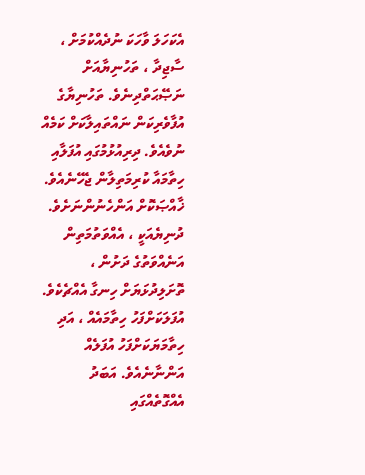އެކަހަލަ ވާހަކަ ނުދެއްކުމަށް ، ސާޖިދާ ، ތަހުނިޔާއަށް ނަޞޭޙަތްދިނެވެ. ތަހުނިޔާގެ އުފާވެރިކަން ނައްތައިލާކަށް ކަމެއް ނުވެއެވެ. ދިރިއުޅުމުގައި އުފަލާއި ހިތާމައާ ކުރިމަތިލާން ޖެހޭނެއެވެ. ޚާއްޞަކޮށް އަންހެނުންނަށެވެ. ދުނިޔެއަކީ ، އެއްވަތުމަތިން އަނެއްވަތުގެ ދަށުން ، ތޮށަލިދުޅަޔަށް ހިނގާ އެއްޗެކެވެ. އުފަލަކަށްފަހު ހިތާމައެއް ، އަދި ހިތާމަޔަކަށްފަހު އުފަލެއް އަންނާނެއެވެ. އަބަދު އެއްގޮތެއްގައި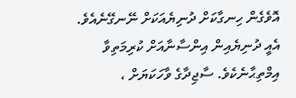އޮވެގެން ހިނގާކަށް ދުނިޔެއަކަށް ނޭނގޭނެއެވެ. އެއީ ދުނިޔެއިން އިންސާނާއަށް ކުރިމަތިވާ އިމްތިޙާނެކެވެ. ސާޖިދާގެ ވާހަކަޔަށް ،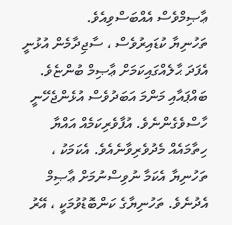ޢާޞިމްވެސް އެއްބަސްވިއެވެ.
ތަހުނިޔާ ކުޑައިރުވެސް ، ސާޖިދާމެން އުޅުނީ އެފަދަ ޙާލެއްގައިކަމަށް ޢާޞިމް ބުންޏެވެ. ބައްޕައާއި މަންމަ އަބަދުވެސް އުޅެންޖެހޭނީ ހާސްވެގެންނެވެ. އުފާވެރިކަމެއް އައްޔާ ހިތާމައެއް މެދުވެރިވާނެއެވެ. އެކަމަކު ، ތަހުނިޔާ އެކަމާ ނުވިސްނުމަށް ޢާޞިމް އެދުނެވެ. ތަހުނިޔާގެ ކަންބޮޑުވުމަކީ ، އޭރު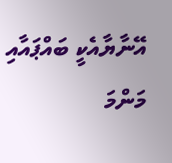އޭނާޔާއެކީ ބައްޕައާއި މަންމަ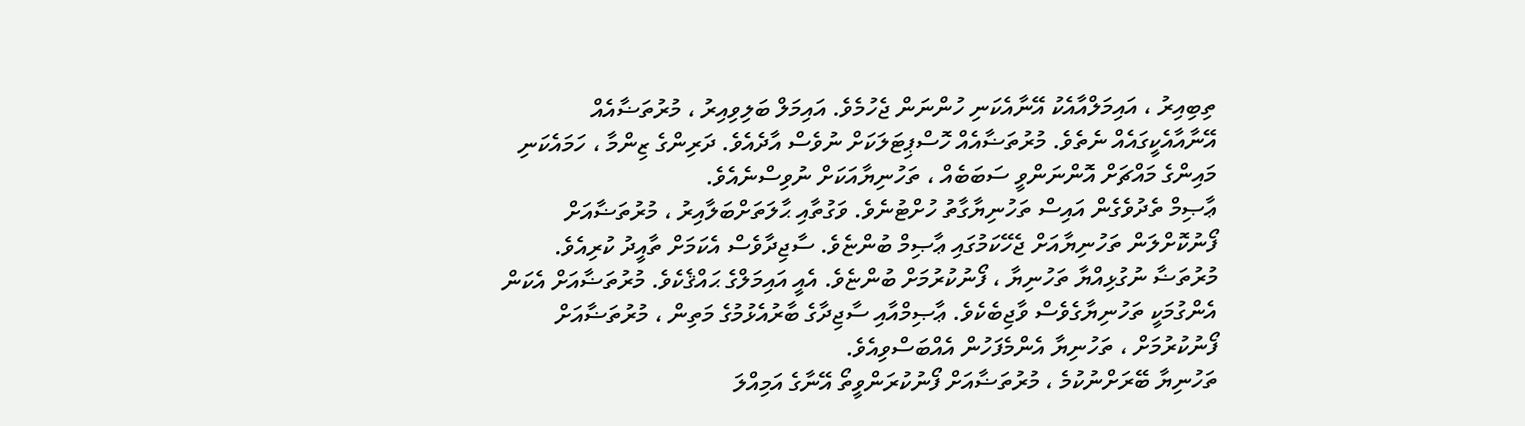ތިބިއިރު ، އައިމަލްއާއެކު އޭނާއެކަނި ހުންނަން ޖެހުމެވެ. އައިމަލް ބަލިވިއިރު ، މުރުތަޟާއެއް އޭނާއާއެކީގައެއް ނެތެވެ. މުރުތަޟާއެއް ހޮސްޕިޓަލަކަށް ނުވެސް އާދެއެވެ. ދަރިންގެ ޒިންމާ ، ހަމައެކަނި މައިންގެ މައްޗަށް އޮންނަންވީ ސަބަބެއް ، ތަހުނިޔާއަކަށް ނުވިސްނެއެވެ.
ޢާޞިމް ތެދުވެގެން އައިސް ތަހުނިޔާގާތު ހުށްޓުނެވެ. ވަގުތާއި ޙާލަތަށްބަލާއިރު ، މުރުތަޟާއަށް ފޯނުކޮށްލަން ތަހުނިޔާއަށް ޖެހޭކަމުގައި ޢާޞިމް ބުންޏެވެ. ސާޖިދާވެސް އެކަމަށް ތާއީދު ކުރިއެވެ. މުރުތަޟާ ނުގުޅިއްޔާ ތަހުނިޔާ ، ފޯނުކުރުމަށް ބުންޏެވެ. އެއީ އައިމަލްގެ ޙައްޤެކެވެ. މުރުތަޟާއަށް އެކަން އެންގުމަކީ ތަހުނިޔާގެވެސް ވާޖިބެކެވެ. ޢާޞިމްއާއި ސާޖިދާގެ ބާރުއެޅުމުގެ މަތިން ، މުރުތަޟާއަށް ފޯނުކުރުމަށް ، ތަހުނިޔާ އެންމެފަހުން އެއްބަސްވިއެވެ.
ތަހުނިޔާ ބޭރަށްނުކުމެ ، މުރުތަޟާއަށް ފޯނުކުރަންވީތޯ އޭނާގެ އަމިއްލަ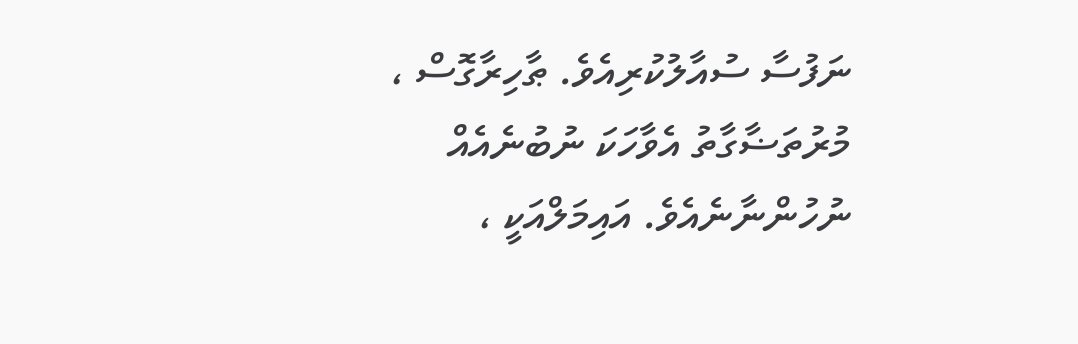ނަފުސާ ސުއާލުކުރިއެވެ. ޠާހިރާގޮސް ، މުރުތަޟާގާތު އެވާހަކަ ނުބުނެއެއް ނުހުންނާނެއެވެ. އައިމަލްއަކީ ،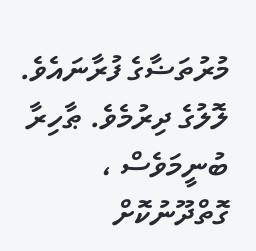މުރުތަޟާގެ ފުރާނައެވެ. ލޮލުގެ ދިރުމެވެ. ޠާހިރާ ބުނީމަވެސް ، ގޮތްދޫނުކޮށް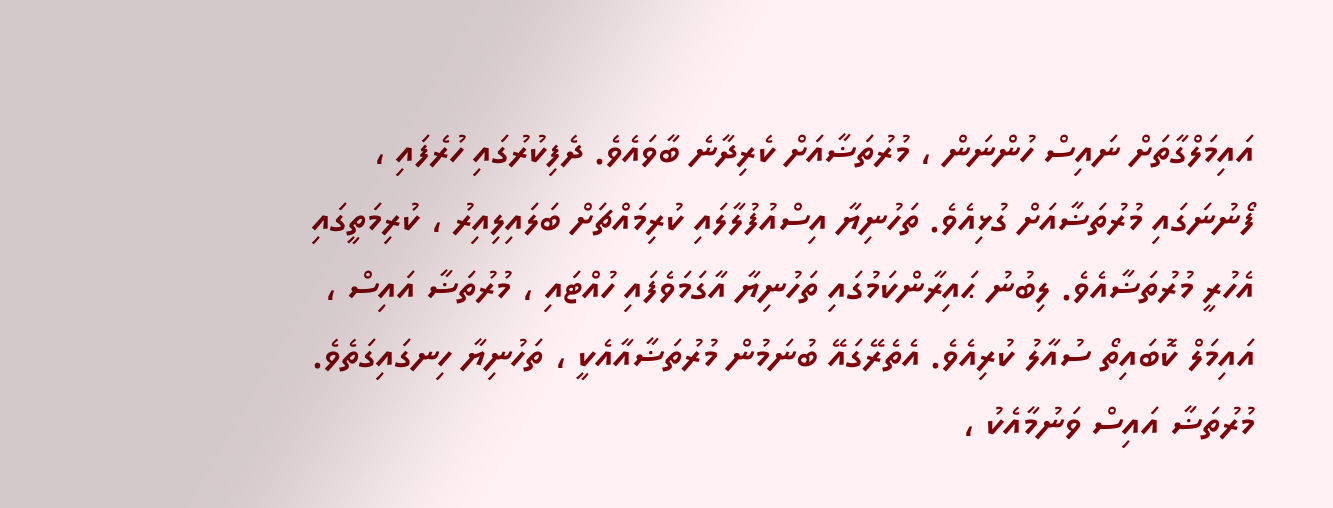އައިމަލްގާތަށް ނައިސް ހުންނަން ، މުރުތަޟާއަށް ކެރިދާނެ ބާވައެވެ. ދެފިކުރުގައި ހުރެފައި ، ފޯނުނަގައި މުރުތަޟާއަށް ގުޅިއެވެ. ތަހުނިޔާ އިސްއުފުލާލައި ކުރިމައްޗަށް ބަލައިލިއިރު ، ކުރިމަތީގައި އެހުރީ މުރުތަޟާއެވެ. ލިބުނު ޙައިރާންކަމުގައި ތަހުނިޔާ އާގަމަވެފައި ހުއްޓައި ، މުރުތަޟާ އައިސް ، އައިމަލް ކޮބައިތޯ ސުއާލު ކުރިއެވެ. އެތެރޭގައޭ ބުނަމުން މުރުތަޟާއާއެކީ ، ތަހުނިޔާ ހިނގައިގަތެވެ.
މުރުތަޟާ އައިސް ވަނުމާއެކު ،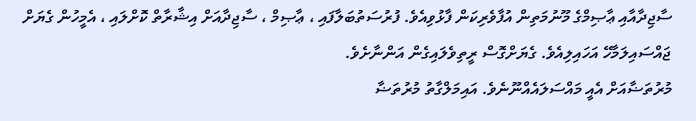ސާޖިދާއާއި ޢާޞިމްގެ މޫނުމަތިން އުފާވެރިކަން ފާޅުވިއެވެ. ފުރުސަތުބަލާފައި ، ޢާޞިމް ، ސާޖިދާއަށް އިޝާރާތް ކޮށްލައި ، އެމީހުން ގެޔަށް ޖައްސައިލަމާހޭ އަހައިލިއެވެ. ގެޔަށްގޮސް ރީތިވެލައިގެން އަންނާށެވެ.
މުރުތަޟާއަށް އެއީ މައްސަލައެއްނޫނެވެ. އައިމަލްގާތު މުރުތަޟާ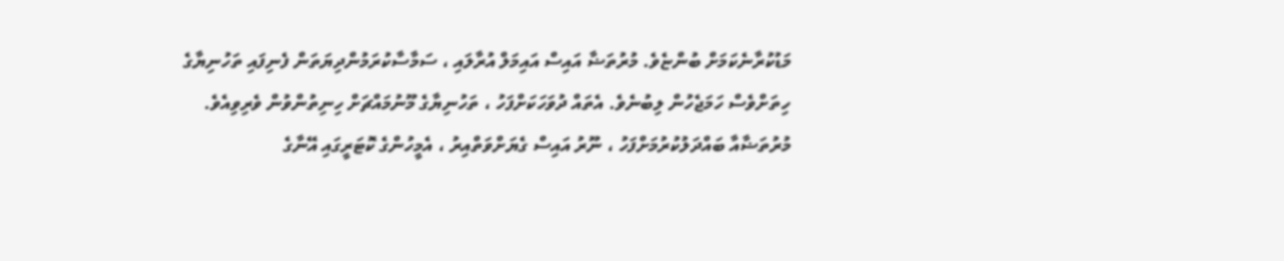މަޑުކުރާނެކަމަށް ބުންޏެވެ. މުރުތަޟާ އައިސް އައިމަލް އުރާލައި ، ސަމާސާކުރަމުންދިޔަތަން ފެނިފައި ތަހުނިޔާގެ ހިތަށްވެސް ހަމަޖެހުން ލިބުނެވެ. އެތައް ދުވަހަކަށްފަހު ، ތަހުނިޔާގެ މޫނުމައްޗަށް ހިނިތުންވުން ވެރިވިއެވެ.
މުރުތަޟާއާ ބައްދަލުކުރުމަށްފަހު ، ނޫރު އައިސް ގެޔަށްވަތްއިރު ، އެމީހުންގެ ކޮޓަރީގައި އޭނާގެ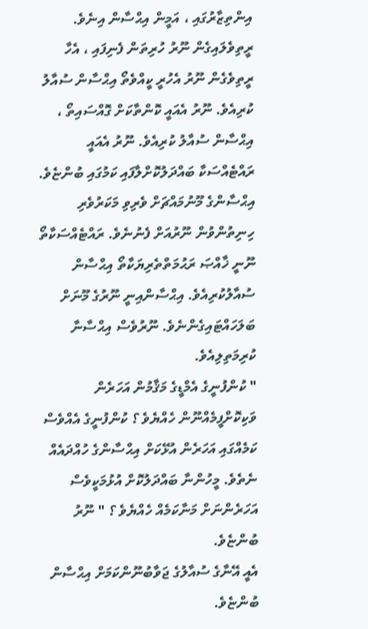އިންތިޒާރުގައި ، އަމީން އިޙްސާން އިނެވެ. ރީތިވެލައިގެން ނޫރު ހުރިތަން ފެނިފައި ، އެހާ ރީތިވެގެން ނޫރު އެހުރީ ކީއްވެތޯ އިޙްސާން ސުއާލު ކުރިއެވެ. ނޫރު އެއައީ ކޮންތާކަށް ގޮއްސައިތޯ ، އިޙްސާން ސުއާލު ކުރިއެވެ. ނޫރު އެއައީ ރައްޓެއްސަކާ ބައްދަލުކޮށްލާފައި ކަމުގައި ބުންޏެވެ.
އިޙްސާންގެ މޫނުމައްޗަށް ވެރިވި މަކަރުވެރި ހިނިތުންވުން ނޫރުއަށް ފެނުނެވެ. ރައްޓެއްސަކާތޯ ނޫނީ ޚާއްޞަ ރަޙުމަތްތެރިޔަކާތޯ އިޙްސާން ސުއާލުކުރިއެވެ. އިޙްސާންއިނީ ނޫރުގެ މޫނަށް ބަލަހައްޓައިގެންނެވެ. ނޫރުވެސް އިޙްސާނާ ކުރިމަތިލިއެވެ.
" ކުންފުނީގެ އެމްޑީގެ މަޤާމުން އަހަރެން ވަކިކޮށްފީމެއްނޫން ހެއްޔެވެ ؟ ކުންފުނީގެ އެއްވެސް ކަމެއްގައި އަހަރެން އުޅޭކަށް އިޙްސާންގެ ހުއްދައެއް ނެތެވެ. މީހުންނާ ބައްދަލުކޮށް އުޅުމަކީވެސް އަހަރެންނަށް މަނާކަމެއް ހެއްޔެވެ ؟ " ނޫރު ބުންޏެވެ.
އެއީ އޭނާގެ ސުއާލުގެ ޖަވާބުނޫންކަމަށް އިޙްސާން ބުންޏެވެ.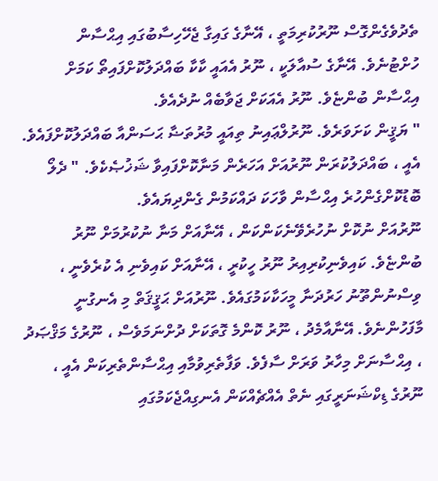ތެދުވެގެންގޮސް ނޫރުކުރިމަތީ ، އޭނާގެ ގައިގާ ޖެހޭހިސާބުގައި އިޙްސާން ހުށްޓުނެވެ. އޭނާގެ ސުއާލަކީ ، ނޫރު އެއައީ ކާކާ ބައްދަލުކޮށްފައިތޯ ކަމަށް އިޙްސާން ބުންޏެވެ. ނޫރު އެއަކަށް ޖަވާބެއް ނުދެއެވެ.
" ޔަޤީން ކަށަވަރެވެ. ނޫރުލްޢައިނު ތިއައީ މުރުތަޟާ ޙަސަންއާ ބައްދަލުކޮށްފައެވެ. އެއީ ، ބައްދަލުކުރަން ނޫރުއަށް އަހަރެން މަނާކޮށްފައިވާ ޝަޚުޞެކެވެ. " ދެލޯ ބޮޑުކޮށްގެންހުރެ އިޙްސާން ވާހަކަ ދައްކަމުން ގެންދިޔައެވެ.
ނޫރުއަށް ނުކޮށް ނުހުރެވޭނެކަންކަން ، އޭނާއަށް މަނާ ނުކުރުމަށް ނޫރު ބުންޏެވެ. ކައިވެނިކުރިއިރު ނޫރު ހީކުރީ ، އޭނާއަށް ކައިވެނި އެ ކުރެވެނީ ، ވިސްނުންތޫނު ހަރުދަނާ މީހަކާކަމުގައެވެ. ނޫރުއަށް ޙަޤީޤަތް މި އެނގުނީ މާފަހުންނެވެ. އޭނާއާމެދު ، ނޫރު ކޮންމެ ގޮތަކަށް ދުށްނަމަވެސް ، ނޫރުގެ މަޤްޞަދު ، އިޙްސާނަށް މިހާރު ވަރަށް ސާފެވެ. ވަފާތެރިވުމާއި އިޙްސާންތެރިކަން އެއީ ، ނޫރުގެ ޑިކްޝަނަރީގައި ނެތް އެއްޗެއްކަން އެނގިއްޖެކަމުގައި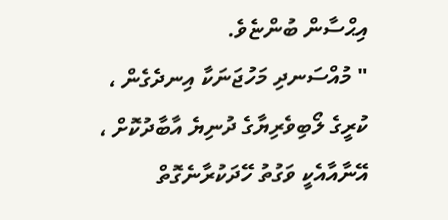އިޙްސާން ބުންޏެވެ.
" މުއްސަނދި މަހުޖަނަކާ އިނދެގެން ، ކުރީގެ ލޯބިވެރިޔާގެ ދުނިޔެ އާބާދުކޮށް ، އޭނާއާއެކީ ވަގުތު ހޭދަކުރާނެގޮތް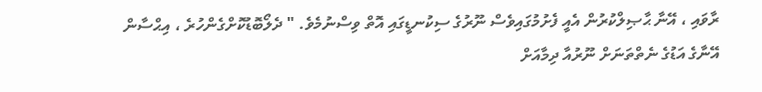ރާވައި ، އޭނާ ޙާޞިލްކުރުން އެއީ ފެށުމުގައިވެސް ނޫރުގެ ސިކުނޑީގައި އޮތް ވިސްނުމެވެ. " ދެލޯބޮޑުކޮށްގެންހުރެ ، އިޙްސާން އޭނާގެ އަޑުގެ ނެތްތަނަށް ނޫރުއާ ދިމާއަށް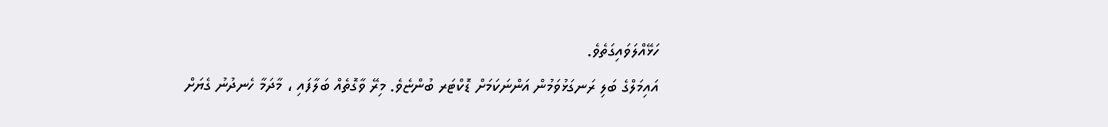ހަޅޭއްލަވައިގަތެވެ.
އައިމަލްގެ ބަލި ރަނގަޅުވަމުން އަންނަކަމަށް ޑޮކްޓަރ ބުންޏެވެ. މިރޭ ވާގޮތެއް ބަލާފައި ، މާދަމާ ހެނދުނު ގެޔަށް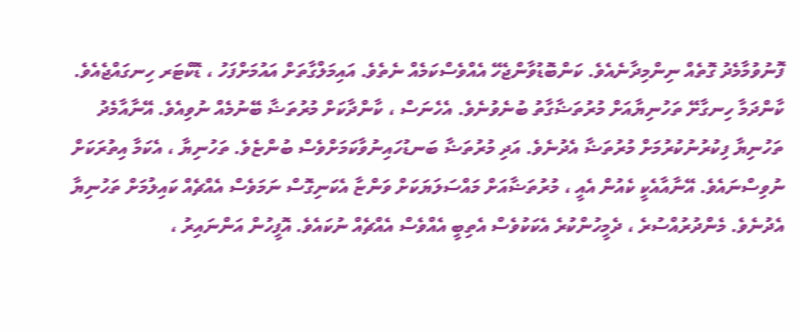ފޮނުވުމާމެދު ގޮތެއް ނިންމިދާނެއެވެ. ކަންބޮޑުވާންޖެހޭ އެއްވެސްކަމެއް ނެތެވެ. އައިމަލްގާތަށް އައުމަށްފަހު ، ޑޮކްޓަރ ހިނގައްޖެއެވެ.
ކާންދަމާ ހިނގާށޭ ތަހުނިޔާއަށް މުރުތަޟާގާތު ބުނެވުނެވެ. އެހެނަސް ، ކާންދާކަށް މުރުތަޟާ ބޭނުމެއް ނުވިއެވެ. އޭނާއާމެދު ތަހުނިޔާ ފިކުރުނުކުރުމަށް މުރުތަޟާ އެދުނެވެ. އަދި މުރުތަޟާ ބަނޑުހައިނުވާކަމަށްވެސް ބުންޏެވެ. ތަހުނިޔާ ، އެކަމާ އިތުރަކަށް ނުވިސްނައެވެ. އޭނާއާއެކީ ކެއުން އެއީ ، މުރުތަޟާއަށް މައްސަލަޔަކަށް ވަންޏާ އެކަނިގޮސް ނަމަވެސް އެއްޗެއް ކައިލުމަށް ތަހުނިޔާ އެދުނެވެ. މެންދުރުއްސުރެ ، ދެމީހުންކުރެ އެކަކުވެސް އެތިބީ އެއްވެސް އެއްޗެއް ނުކައެވެ. އޮފީހުން އަންނައިރު ،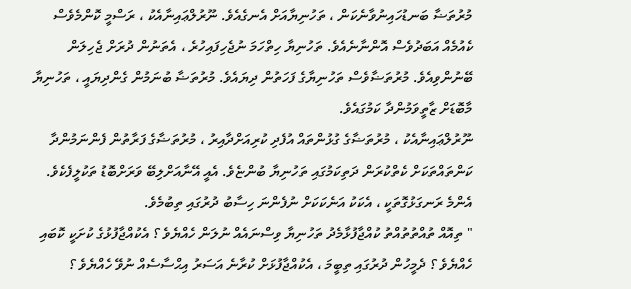މުރުތަޟާ ބަނޑުހައިނުވާނެކަން ، ތަހުނިޔާއަށް އެނގެއެވެ. ނޫރުލްޢައިނާއެކު ، ރަސްމީ ކޮންމެވެސް ކެއުމެއް އަބަދުވެސް އޮންނާނެއެވެ. ތަހުނިޔާ ހިތްހަމަ ނުޖެހިފައިހުރެ ، އެތަނުން ދުރަށް ޖެހިލަން ބޭނުންވިއެވެ. މުރުތަޟާވެސް ތަހުނިޔާގެ ފަހަތުން ދިޔައެވެ. މުރުތަޟާ ބުނަމުން ގެންދިޔައީ ، ތަހުނިޔާ މާބޮޑަށް ޒާތީވަމުންދާ ކަމުގައެވެ.
ނޫރުލްޢައިނާއެކު ، މުރުތަޟާގެ ގުޅުންތައް އުފެދި ކުރިއަށްދާއިރު ، މުރުތަޟާގެ ފަރާތުން ފެންނަމުންދާ ކަންތައްތަކަށް ކެތްކުރަން ދަތިކަމުގައި ތަހުނިޔާ ބުންޏެވެ. އެއީ އޭނާއަށްލިބޭ ވަރަށްބޮޑު ތަކުލީފެކެވެ. އެންމެ ރަނގަޅުގޮތަކީ ، އެކަކު އަނެކަކަށް ނުފެންނަ ހިސާބު ދުރުގައި ތިބުމެވެ.
" ތިއޮއް ތުއްތުތުއްތު ކުއްޖާފުޅާމެދު ތަހުނިޔާ ވިސްނައެއް ނުލަން ހެއްޔެވެ ؟ އެކުއްޖާފުޅުގެ ކުށަކީ ކޮބައި ހެއްޔެވެ ؟ ދެމީހުން ދުރުގައި ތިބީމަ ، އެކުއްޖާފުޅަށް ކުރާނެ އަސަރު އިޙްސާސެއް ނުވޭ ހެއްޔެވެ ؟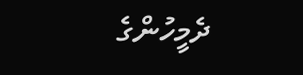ދެމީހުންގެ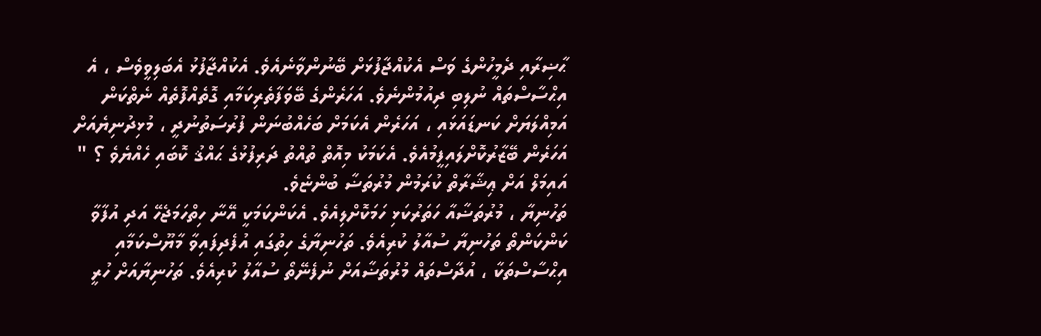ޙާޟިރާއި ދެމީހުންގެ ވަސް އެކުއްޖާފުޅަށް ބޭނުންވާނެއެވެ. އެކުއްޖާފުޅު އެބަލިވީވެސް ، އެ އިޙްސާސްތައް ނުލިބި ދިއުމުންނެވެ. އަހަރެންގެ ބޭވަފާތެރިކަމާއި ގޮތެއްފޮތެއް ނެތްކަން އަމިއްލަޔަށް ކަނޑައަޅައި ، އަހަރެން އެކަމަށް ބަހެއްބުނަން ފުރުސަތުނުދީ ، މުޅިދުނިޔެއަށް އަހަރެން ބޭޒާރުކޮށްލައިފީމުއެވެ. އެކަމަކު މިއޮތް ތުއްތު ދަރިފުޅުގެ ޙައްޤު ކޮބައި ހެއްޔެވެ ؟ " އައިމަލް އަށް ޢިޝާރާތް ކުރަމުން މުރުތަޟާ ބުންޏެވެ.
ތަހުނިޔާ ، މުރުތަޟާއާ ހަތަރުކަޅި ހަމަކޮށްލިއެވެ. އެކަންކަމަކީ އޭނާ ހިތްހަމަޖެހޭ އަދި އުފާވާ ކަންކަންތޯ ތަހުނިޔާ ސުއާލު ކުރިއެވެ. ތަހުނިޔާގެ ހިތުގައި އުފެދިފައިވާ މާޔޫސްކަމާއި އިޙްސާސްތަކާ ، އުދާސްތައް މުރުތަޟާއަށް ނުފެނޭތޯ ސުއާލު ކުރިއެވެ. ތަހުނިޔާއަށް ހުރީ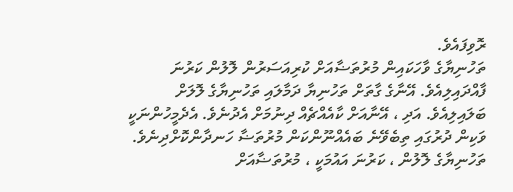ރޮވިފައެވެ.
ތަހުނިޔާގެ ވާހަކައިން މުރުތަޟާއަށް ކުރިއަސަރުން ލޮލުން ކަރުނަ ފާއްދައިލިއެވެ. އޭނާގެ ގާތަށް ތަހުނިޔާ ދަމާލައި ތަހުނިޔާގެ ލޮލަށް ބަލައިލިއެވެ. އަދި ، އޭނާއަށް ކާއެއްޗެއް ދިނުމަށް އެދުނެވެ. އެދެމީހުންނަކީ ވަކިން ދުރުގައި ތިބެވޭނެ ބައެއްނޫންކަން މުރުތަޟާ ހަނދާންކޮށްދިނެވެ. ތަހުނިޔާގެ ލޮލުން ، ކަރުނަ އައުމަކީ ، މުރުތަޟާއަށް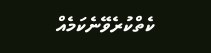ކެތްކުރެވޭނެކަމެއް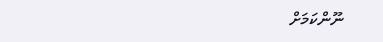ނޫންކަމަށް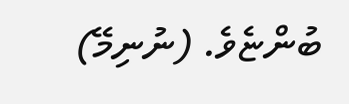ބުންޏެވެ. (ނުނިމޭ)